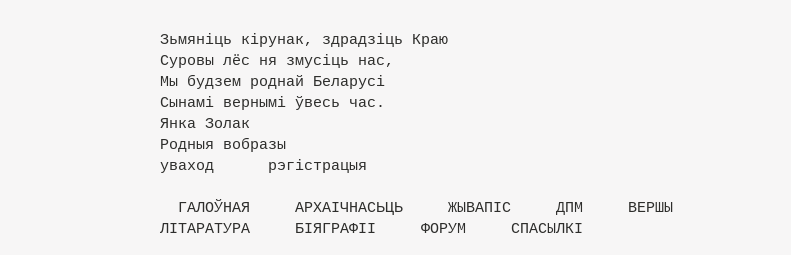Зьмяніць кірунак, здрадзіць Краю
Суровы лёс ня змусіць нас,
Мы будзем роднай Беларусі
Сынамі вернымі ўвесь час.
Янка Золак
Родныя вобразы
уваход      рэгiстрацыя

  ГАЛОЎНАЯ     АРХАІЧНАСЬЦЬ     ЖЫВАПІС     ДПМ     ВЕРШЫ     ЛІТАРАТУРА     БІЯГРАФІІ     ФОРУМ     СПАСЫЛКІ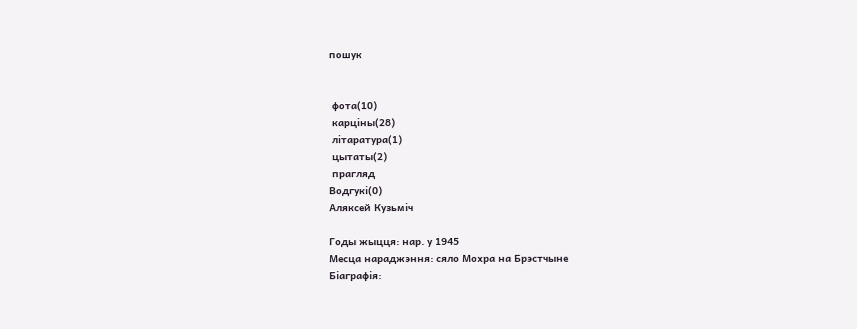пошук


 фота(10)
 карціны(28)
 літаратура(1)
 цытаты(2)
 прагляд
Водгукі(0)
Аляксей Кузьміч

Годы жыцця: нар. у 1945
Месца нараджэння: сяло Мохра на Брэстчыне
Біаграфія: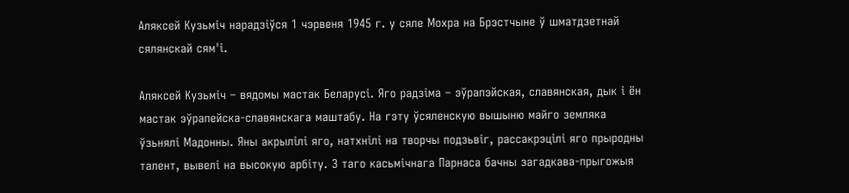Аляксей Кузьміч нарадзіўся 1 чэрвеня 1945 г. у сяле Мохра на Брэстчыне ў шматдзетнай сялянскай сям'і.

Аляксей Кузьміч – вядомы мастак Беларусі. Яго радзіма – эўрапэйская, славянская, дык і ён мастак эўрапейска-славянскага маштабу. На гэту ўсяленскую вышыню майго земляка ўзьнялі Мадонны. Яны акрылілі яго, натхнілі на творчы подзьвіг, рассакрэцілі яго прыродны талент, вывелі на высокую арбіту. З таго касьмічнага Парнаса бачны загадкава-прыгожыя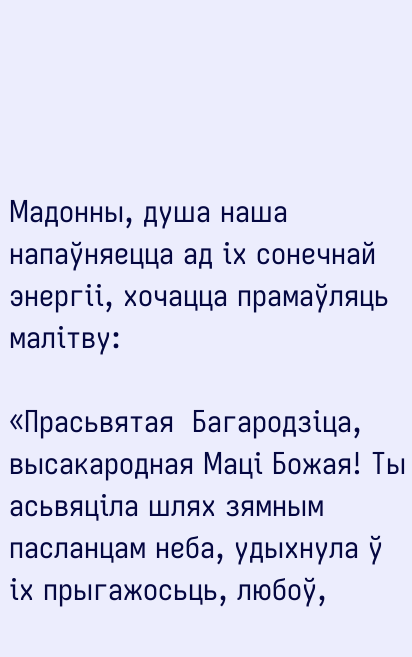Мадонны, душа наша напаўняецца ад іх сонечнай энергіі, хочацца прамаўляць малітву:

«Прасьвятая  Багародзіца,  высакародная Маці Божая! Ты асьвяціла шлях зямным пасланцам неба, удыхнула ў іх прыгажосьць, любоў,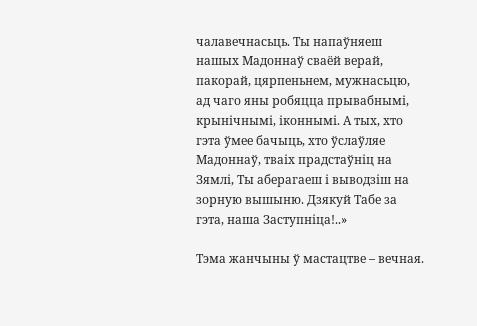чалавечнасьць. Ты напаўняеш нашых Мадоннаў сваёй верай, пакорай, цярпеньнем, мужнасьцю, ад чаго яны робяцца прывабнымі, крынічнымі, іконнымі. А тых, хто гэта ўмее бачыць, хто ўслаўляе Мадоннаў, тваіх прадстаўніц на Зямлі, Ты аберагаеш і выводзіш на зорную вышыню. Дзякуй Табе за гэта, наша Заступніца!..»

Тэма жанчыны ў мастацтве – вечная.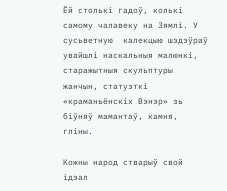Ёй столькі гадоў, колькі самому чалавеку на Зямлі. У сусьветную  калекцыю шэдэўраў увайшлі наскальныя малюнкі, старажытныя скульптуры жанчын, статуэткі «краманьёнскіх Вэнэр» зь біўняў мамантаў, камня, гліны.

Кожны народ стварыў свой ідэал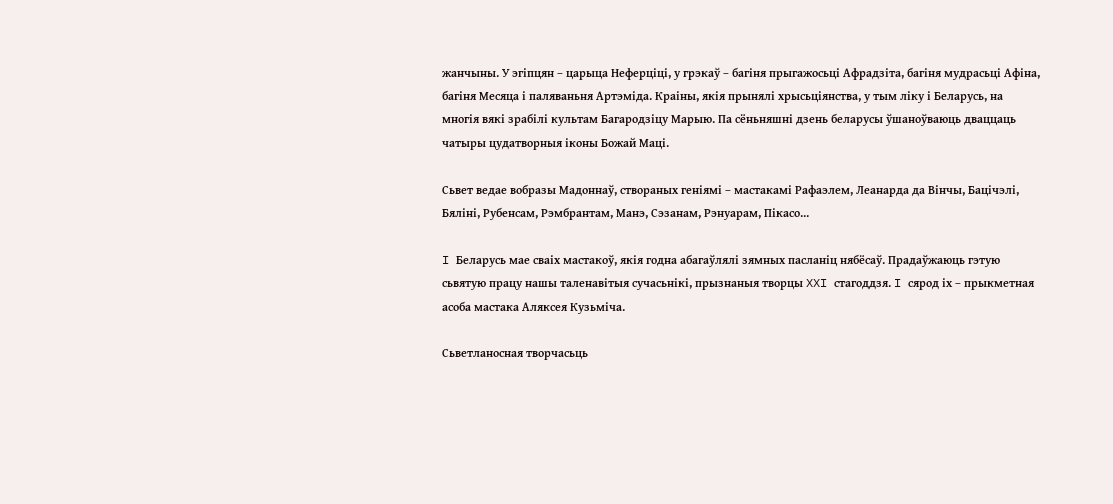жанчыны. У эгіпцян – царыца Неферціці, у грэкаў – багіня прыгажосьці Афрадзіта, багіня мудрасьці Афіна, багіня Месяца і паляваньня Артэміда. Краіны, якія прынялі хрысьціянства, у тым ліку і Беларусь, на многія вякі зрабілі культам Багародзіцу Марыю. Па сёньняшні дзень беларусы ўшаноўваюць дваццаць чатыры цудатворныя іконы Божай Маці.

Сьвет ведае вобразы Мадоннаў, створаных геніямі – мастакамі Рафаэлем, Леанарда да Вінчы, Бацічэлі, Бяліні, Рубенсам, Рэмбрантам, Манэ, Сэзанам, Рэнуарам, Пікасо...

I Беларусь мае сваіх мастакоў, якія годна абагаўлялі зямных пасланіц нябёсаў. Прадаўжаюць гэтую сьвятую працу нашы таленавітыя сучасьнікі, прызнаныя творцы XXI стагоддзя. I сярод іх – прыкметная асоба мастака Аляксея Кузьміча.

Сьветланосная творчасьць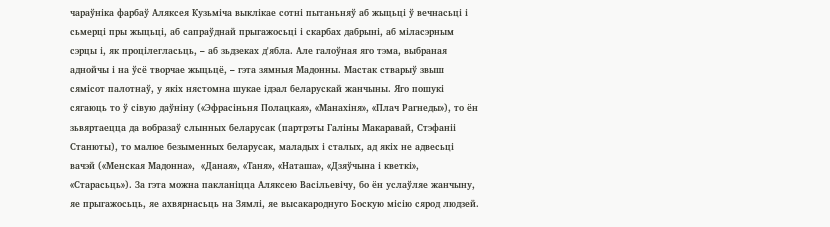чараўніка фарбаў Аляксея Кузьміча выклікае сотні пытаньняў аб жыцьці ў вечнасьці і сьмерці пры жыцьці, аб сапраўднай прыгажосьці і скарбах дабрыні, аб міласэрным сэрцы і, як процілегласьць, – аб зьдзеках д'ябла. Але галоўная яго тэма, выбраная аднойчы і на ўсё творчае жыцьцё, – гэта зямныя Мадонны. Мастак стварыў звыш сямісот палотнаў, у якіх нястомна шукае ідэал беларускай жанчыны. Яго пошукі сягаюць то ў сівую даўніну («Эфрасіньня Полацкая», «Манахіня», «Плач Рагнеды»), то ён зьвяртаецца да вобразаў слынных беларусак (партрэты Галіны Макаравай, Стэфаніі Станюты), то малюе безыменных беларусак, маладых і сталых, ад якіх не адвесьці вачэй («Менская Мадонна»,  «Даная», «Таня», «Наташа», «Дзяўчына і кветкі», «Старасьць»). За гэта можна пакланіцца Аляксею Васільевічу, бо ён услаўляе жанчыну, яе прыгажосьць, яе ахвярнасьць на Зямлі, яе высакароднуго Боскую місію сярод людзей.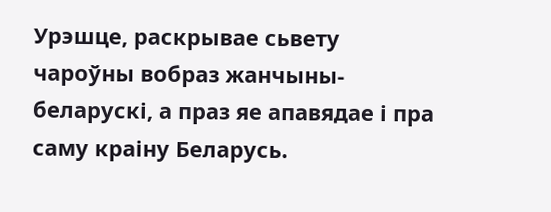Урэшце, раскрывае сьвету чароўны вобраз жанчыны-беларускі, а праз яе апавядае і пра саму краіну Беларусь.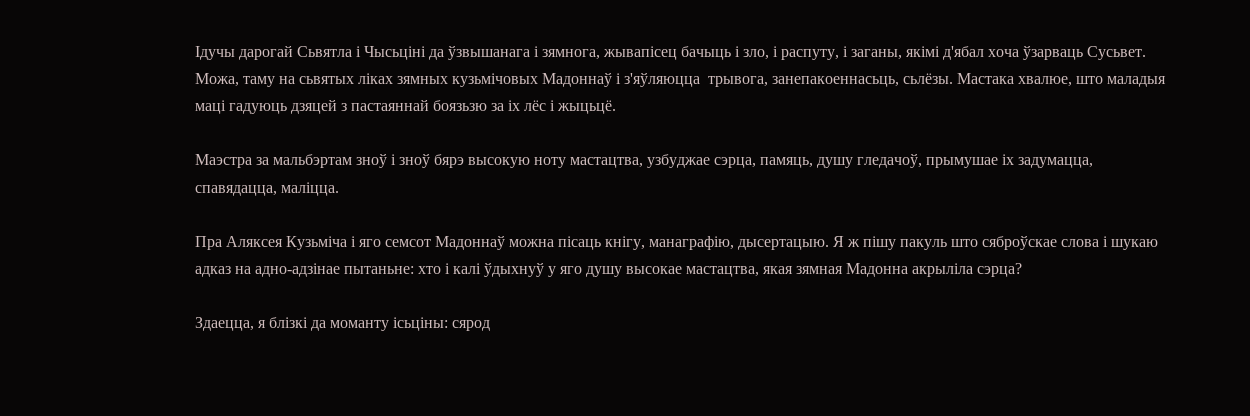Ідучы дарогай Сьвятла і Чысьціні да ўзвышанага і зямнога, жывапісец бачыць і зло, і распуту, і заганы, якімі д'ябал хоча ўзарваць Сусьвет. Можа, таму на сьвятых ліках зямных кузьмічовых Мадоннаў і з'яўляюцца  трывога, занепакоеннасьць, сьлёзы. Мастака хвалюе, што маладыя маці гадуюць дзяцей з пастаяннай боязьзю за іх лёс і жыцьцё.

Маэстра за мальбэртам зноў і зноў бярэ высокую ноту мастацтва, узбуджае сэрца, памяць, душу гледачоў, прымушае іх задумацца, спавядацца, маліцца.

Пра Аляксея Кузьміча і яго семсот Мадоннаў можна пісаць кнігу, манаграфію, дысертацыю. Я ж пішу пакуль што сяброўскае слова і шукаю адказ на адно-адзінае пытаньне: хто і калі ўдыхнуў у яго душу высокае мастацтва, якая зямная Мадонна акрыліла сэрца?

Здаецца, я блізкі да моманту ісьціны: сярод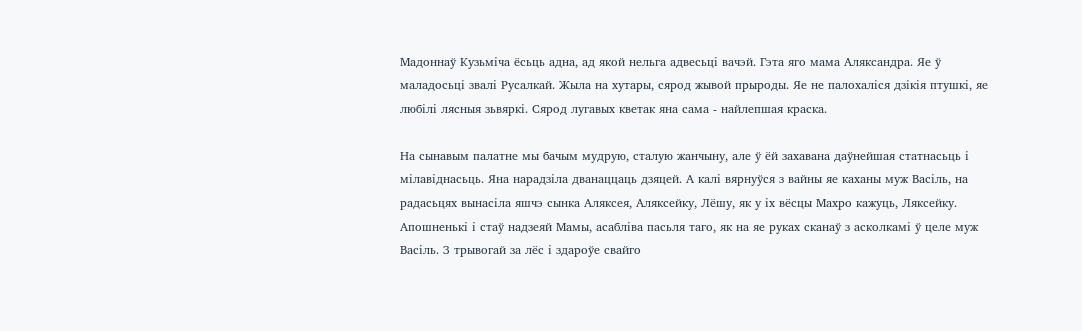Мадоннаў Кузьміча ёсьць адна, ад якой нельга адвесьці вачэй. Гэта яго мама Аляксандра. Яе ў маладосьці звалі Русалкай. Жыла на хутары, сярод жывой прыроды. Яе не палохаліся дзікія птушкі, яе любілі лясныя зьвяркі. Сярод лугавых кветак яна сама - найлепшая краска.

На сынавым палатне мы бачым мудрую, сталую жанчыну, але ў ёй захавана даўнейшая статнасьць і мілавіднасьць. Яна нарадзіла дванаццаць дзяцей. А калі вярнуўся з вайны яе каханы муж Васіль, на радасьцях вынасіла яшчэ сынка Аляксея, Аляксейку, Лёшу, як у іх вёсцы Махро кажуць, Ляксейку. Апошненькі і стаў надзеяй Мамы, асабліва пасьля таго, як на яе руках сканаў з асколкамі ў целе муж Васіль. З трывогай за лёс і здароўе свайго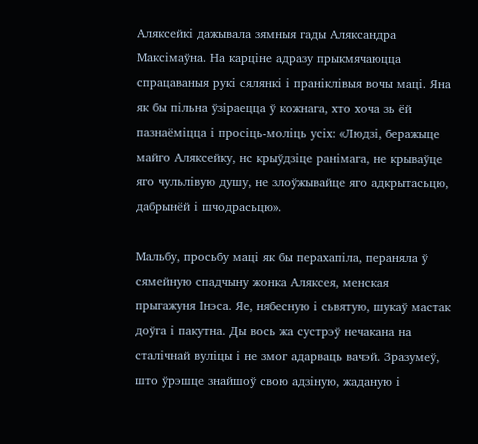Аляксейкі дажывала зямныя гады Аляксандра Максімаўна. На карціне адразу прыкмячаюцца спрацаваныя рукі сялянкі і праніклівыя вочы маці. Яна як бы пільна ўзіраецца ў кожнага, хто хоча зь ёй пазнаёміцца і просіць-моліць усіх: «Людзі, беражыце майго Аляксейку, нс крыўдзіце ранімага, не крываўце яго чульлівую душу, не злоўжывайце яго адкрытасьцю, дабрынёй і шчодрасьцю».

Мальбу, просьбу маці як бы перахапіла, пераняла ў сямейную спадчыну жонка Аляксея, менская прыгажуня Інэса. Яе, нябесную і сьвятую, шукаў мастак доўга і пакутна. Ды вось жа сустрэў нечакана на сталічнай вуліцы і не змог адарваць вачэй. Зразумеў, што ўрэшце знайшоў свою адзіную, жаданую і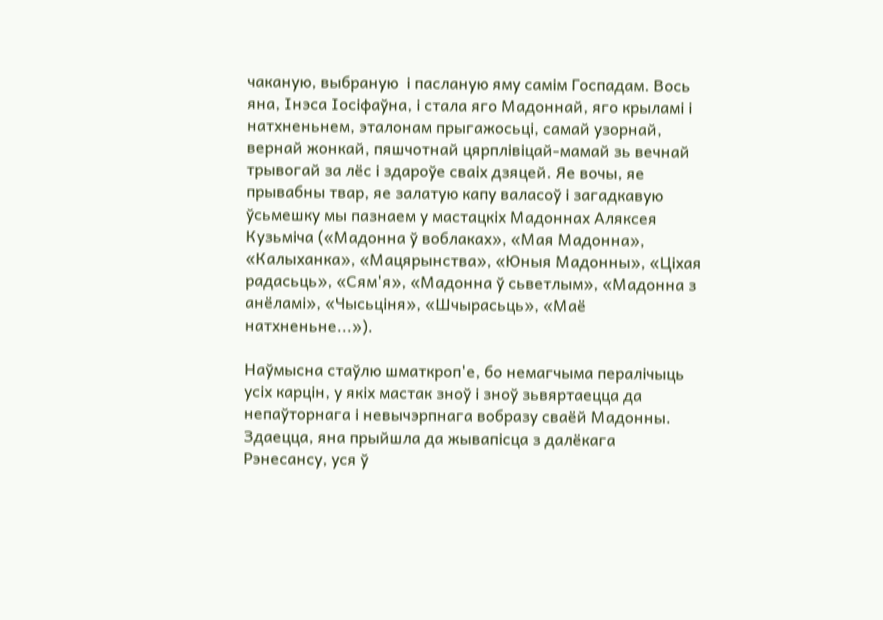чаканую, выбраную  і пасланую яму самім Госпадам. Вось яна, Інэса Іосіфаўна, і стала яго Мадоннай, яго крыламі і натхненьнем, эталонам прыгажосьці, самай узорнай, вернай жонкай, пяшчотнай цярплівіцай-мамай зь вечнай трывогай за лёс і здароўе сваіх дзяцей. Яе вочы, яе прывабны твар, яе залатую капу валасоў і загадкавую ўсьмешку мы пазнаем у мастацкіх Мадоннах Аляксея Кузьміча («Мадонна ў воблаках», «Мая Мадонна», «Калыханка», «Мацярынства», «Юныя Мадонны», «Ціхая радасьць», «Сям'я», «Мадонна ў сьветлым», «Мадонна з анёламі», «Чысьціня», «Шчырасьць», «Маё натхненьне...»).

Наўмысна стаўлю шматкроп'е, бо немагчыма пералічыць усіх карцін, у якіх мастак зноў і зноў зьвяртаецца да непаўторнага і невычэрпнага вобразу сваёй Мадонны. Здаецца, яна прыйшла да жывапісца з далёкага Рэнесансу, уся ў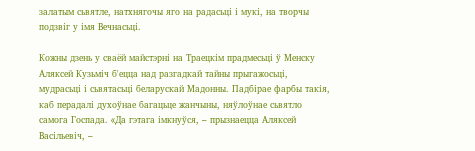залатым сьвятле, натхнягочы яго на радасьці і мукі, на творчы подзвіг у імя Вечнасьці.

Кожны дзень у сваёй майстэрні на Траецкім прадмесьці ў Менску Аляксей Кузьміч б'ецца над разгадкай тайны прыгажосьці, мудрасьці і сьвятасьці беларускай Мадонны. Падбірае фарбы такія, каб перадалі духоўнае багацьце жанчыны, няўлоўнае сьвятло самога Госпада. «Да гэтага імкнуўся, – прызнаецца Аляксей Васільевіч, –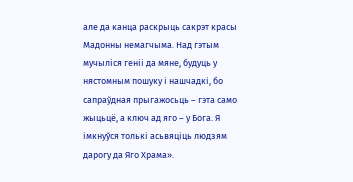але да канца раскрыць сакрэт красы Мадонны немагчыма. Над гэтым мучыліся геніі да мяне, будуць у нястомным пошуку і нашчадкі, бо сапраўдная прыгажосьць – гэта само жыцьцё, а ключ ад яго – у Бога. Я імкнуўся толькі асьвяціць людзям дарогу да Яго Храма».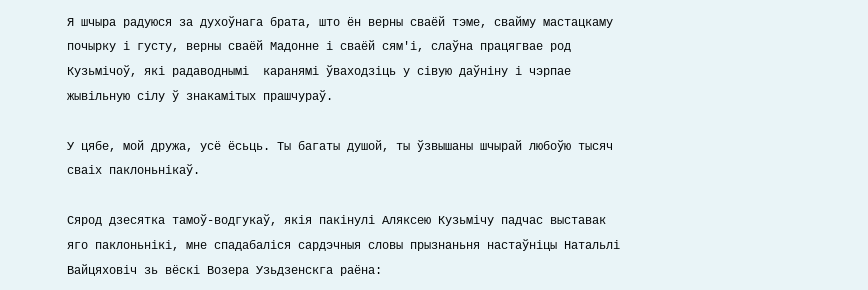Я шчыра радуюся за духоўнага брата, што ён верны сваёй тэме, свайму мастацкаму почырку і густу, верны сваёй Мадонне і сваёй сям'і, слаўна працягвае род Кузьмічоў, які радаводнымі  каранямі ўваходзіць у сівую даўніну і чэрпае жывільную сілу ў знакамітых прашчураў.

У цябе, мой дружа, усё ёсьць. Ты багаты душой, ты ўзвышаны шчырай любоўю тысяч сваіх паклоньнікаў.

Сярод дзесятка тамоў-водгукаў, якія пакінулі Аляксею Кузьмічу падчас выставак яго паклоньнікі, мне спадабаліся сардэчныя словы прызнаньня настаўніцы Натальлі Вайцяховіч зь вёскі Возера Узьдзенскга раёна: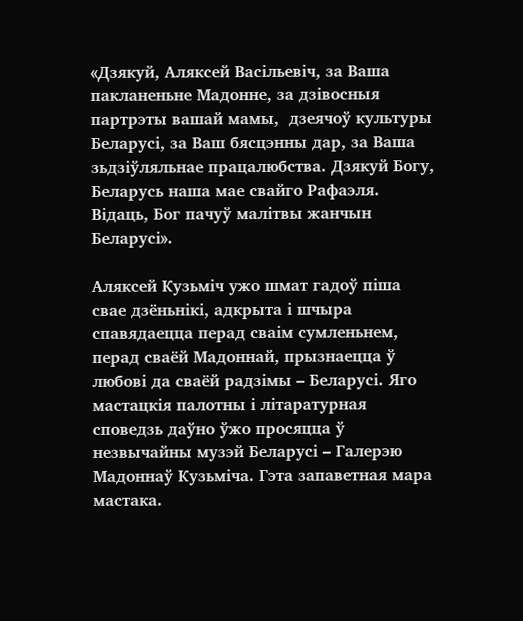«Дзякуй, Аляксей Васільевіч, за Ваша пакланеньне Мадонне, за дзівосныя партрэты вашай мамы,  дзеячоў культуры Беларусі, за Ваш бясцэнны дар, за Ваша зьдзіўляльнае працалюбства. Дзякуй Богу, Беларусь наша мае свайго Рафаэля. Відаць, Бог пачуў малітвы жанчын Беларусі».

Аляксей Кузьміч ужо шмат гадоў піша свае дзёньнікі, адкрыта і шчыра спавядаецца перад сваім сумленьнем, перад сваёй Мадоннай, прызнаецца ў любові да сваёй радзімы – Беларусі. Яго мастацкія палотны і літаратурная споведзь даўно ўжо просяцца ў незвычайны музэй Беларусі – Галерэю Мадоннаў Кузьміча. Гэта запаветная мара мастака.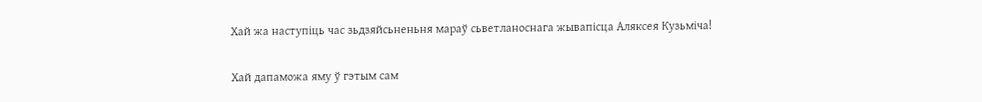Хай жа наступіць час зьдзяйсьненьня мараў сьветланоснага жывапісца Аляксея Кузьміча!

Хай дапаможа яму ў гэтым сам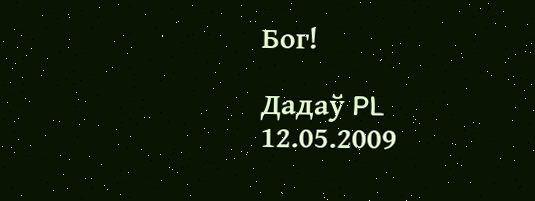Бог!

Дадаў PL 12.05.2009